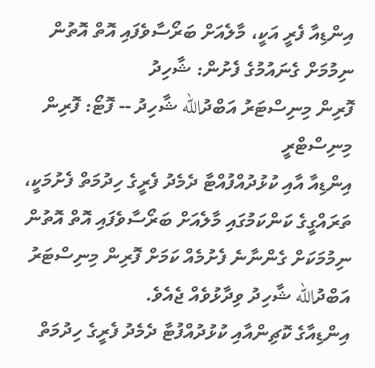އިންޑިއާ ފެރީ އަކީ، މާލެއަށް ބަރޯސާވެފައި އޮތް އޮތުން ނިމުމަށް ގެނައުމުގެ ފެށުން: ޝާހިދު
ފޮރިން މިނިސްޓަރު އަބްދުالله ޝާހިދު -- ފޮޓޯ: ފޮރިން މިނިސްޓްރީ
އިންޑިއާ އާއި ކުޅުދުއްފުއްޓާ ދެމެދު ފެރީގެ ހިދުމަތް ފެށުމަކީ، ތަރައްގީގެ ކަންކަމުގައި މާލެއަށް ބަރޯސާވެފައި އޮތް އޮތުން ނިމުމަކަށް ގެންނާނެ ފެށުމެއް ކަމަށް ފޮރިން މިނިސްޓަރު އަބްދުالله ޝާހިދު ވިދާޅުވެއް ޖެއެވެ.
އިންޑިއާގެ ކޮޗިންއާއި ކުޅުދުއްފުޓާ ދެމެދު ފެރީގެ ހިދުމަތް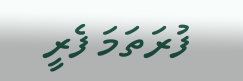ފުރަތަމަ ފެރީ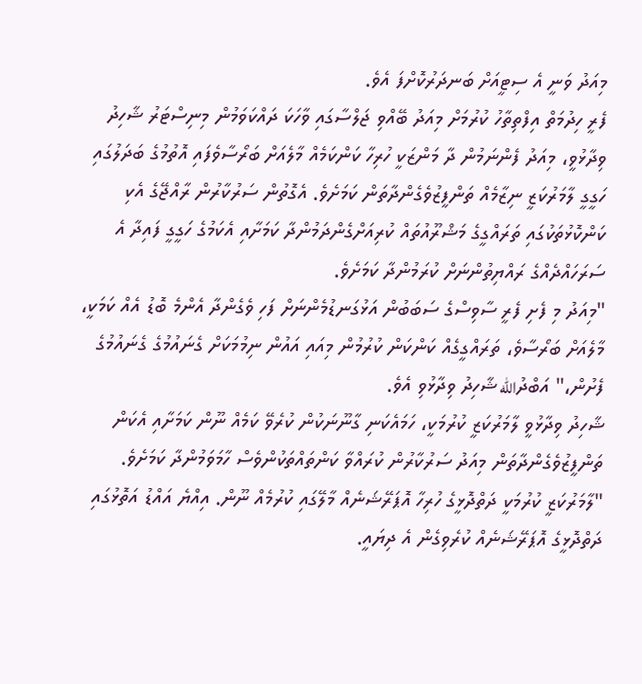މިއަދު ވަނީ އެ ސިޓީއަށް ބަނދަރުކޮށްފަ އެވެ.
ފެރީ ހިދުމަތް އިފްތިތާހު ކުރުމަށް މިއަދު ބޭއްވި ޖަލްސާގައި ވާހަކަ ދައްކަވަމުން މިނިސްޓަރު ޝާހިދު ވިދާޅުވީ، މިއަދު ފެންނަމުން ދާ މަންޒަކީ ހުރިހާ ކަންކަމެއް މާލެއަށް ބަރޯސާވެފައި އޮތުމުގެ ބަދަލުގައި ހަގީގީ ލާމަރުކަޒީ ނިޒާމެއް ތަންފީޒުވެގެންދާތަން ކަމަށެވެ. އެގޮތުން ސަރުކާރުން ރާއްޖޭގެ އެކި ކަންކޮޅުތަކުގައި ތަރައްގީގެ މަޝްރޫއުތައް ކުރިއަށްގެންދަމުންދާ ކަމަށާއި އެކަމުގެ ހަގީގީ ފައިދާ އެ ސަރަހައްދެއްގެ ރައްޔިތުންނަށް ކުރަމުންދާ ކަމަށެވެ.
"މިއަދު މި ފެށި ފެރީ ސާވިސްގެ ސަބަބުން އަޅުގަނޑުމެންނަށް ފަހި ވެގެންދާ އެންމެ ބޮޑު އެއް ކަމަކީ، މާލެއަށް ބަރޯސާވެ، ތަރައްގީގެއް ކަންކަން ކުރުމުން މިއައި އައުން ނިމުމަކަށް ގެނައުމުގެ ގެނައުމުގެ ފެށުން،" އަބްދުالله ޝާހިދު ވިދާޅުވި އެވެ.
ޝާހިދު ވިދާޅުވީ ލާމަރުކަޒީ ކުރުމަކީ، ހަމައެކަނި ގާނޫނަކުން ކުރެވޭ ކަމެއް ނޫން ކަމަށާއި އެކަން ތަންފީޒުވެގެންދާތަން މިއަދު ސަރުކާރުން ކުރައްވާ ކަންތައްތަކުންވެސް ހާމަވަމުންދާ ކަމަށެވެ.
"ލާމަރުކަޒީ ކުރުމަކީ ދަތްދޮޅީގެ ހުރިހާ އޮޕަރޭޝަނެއް މާލޭގައި ކުރުމެއް ނޫން. އިއްޔެ އައްޑު އަތޮޅުގައި ދަތްދޮޅީގެ އޮޕަރޭޝަނެއް ކުރެވިގެން އެ ދިޔައީ.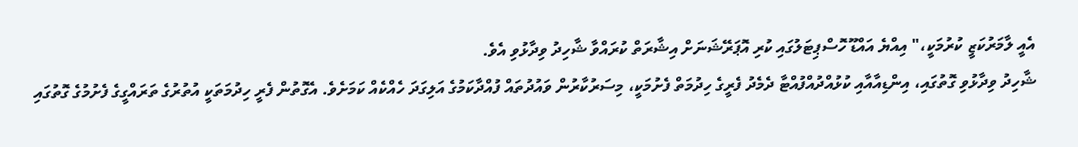އެއީ ލާމަރުކަޒީ ކުރުމަކީ،" އިއްޔެ އައްޑޫ ހޮސްޕިޓަލުގައި ކުރި އޮޕަރޭޝަނަށް އިޝާރަތް ކުރައްވާ ޝާހިދު ވިދާޅުވި އެވެ.
ޝާހިދު ވިދާޅުވި ގޮތުގައި، އިންޑިއާއާއި ކުޅުއްދުއްފުއްޓާ ދެމެދު ފެރީގެ ހިދުމަތް ފެށުމަކީ، މިސަރުކާރުން ވައުދުތައް ފުއްދާކަމުގެ އަލިގަދަ ހެއްކެއް ކަމަށެވެ. އެގޮތުން ފެރީ ހިދުމަތަކީ އުތުރުގެ ތަރައްގީގެ ފެށުމުގެ ގޮތުގައި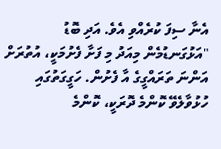އެނާ ސިފަ ކުރެއްވި އެވެ. އަދި ބޮޑު
"އަޅުގަނޑުމެން މިއަދު މި ފަށާ ފެށުމަކީ، އުތުރަށް އަންނަ ތަރައްގީގެ އާ ފެށުން. ހަގީގަތުގައި ހުޅުވާލެވޭ ކޮންމެ ދޮރަކީ، ކޮންމެ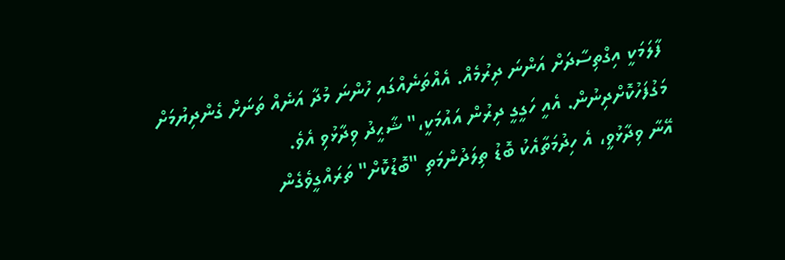ފާލަމަކީ އިގްތިސާދަށް އަންނަ ދިރުމެއް. އެއްތަނެއްގައި ހުންނަ މުދާ އަނެއް ތަނަށް ގެންދިޔުމަށް މަގުފަހުކޮށްދިނުން. އެއީ ހަގީގީ ދިރުން އައުމަކީ،" ޝާޙީދު ވިދާޅުވި އެވެ.
އޭނާ ވިދާޅުވީ، އެ ހިދުމަތާއެކު ބޮޑު ތިލަދުންމަތި "ބޮޑުކޮށް" ތަރައްގީވެގެން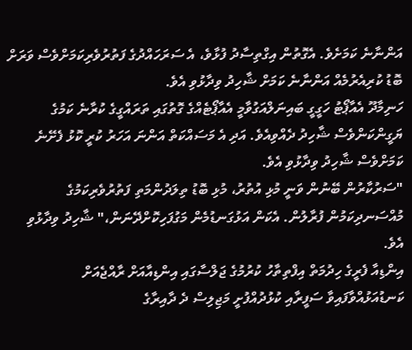އަންނާނެ ކަމަށެވެ. އެގޮތުން އިގްތިސާދު ފުޅާވެ، އެ ސަރަހައްދުގެ ފަތުރުވެރިކަމަށްވެސް ވަރަށް ބޮޑު ކުރިއެރުމެއް އަންނާނެ ކަމަށް ޝާހިދު ވިދާޅުވި އެވެ.
ހަނިމާދޫ އެއާޕޯޓު ހަގީގީ ބައިނަލްއަގުވާމީ އެއާޕޯޓެއްގެ ގޮތުގައި ތަރައްގީގެ ކުރާނެ ކަމުގެ ޔަގީންކަންވެސް ޝާހިދު ދެއްވިއެވެ. އަދި އެ މަސައްކަތް އަންނަ އަހަރު ކުރީ ކޮޅު ފެށޭނެ ކަމަށްވެސް ޝާހިދު ވިދާޅުވި އެވެ.
"ސަރުކާރުން ބޭނުން ވަނީ މުޅި އުތުރު، މުޅި ބޮޑު ތިލަދުންމަތި ފަތުރުވެރިކަމުގެ މުއްސަނދިކަމުން ފުރާލުން. އެކަން އަޅުގަނޑުމެން މަގުފަހިކޮށްދޭނަން،" ޝާހިދު ވިދާޅުވި އެވެ.
އިންޑިއާ ފެރީގެ ހިދުމަތް އިފްތިތާހު ކުރުމުގެ ޖަލްސާގައި އިންޑިއާއަށް ރާއްޖެއަށް ކަނޑުއަޅުއްވާފައިވާ ސަފީރާއި ކުޅުދުއްފުށީ މަޖިލިސް ދެ ދާއިރާގެ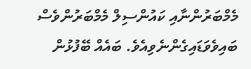މެމްބަރުންނާއި ކައުންސިލް މެމްބަރުންވެސް ބައިވެވަޑައިގެންނެވިއެވެ. ބައެއް ބޭފުޅުން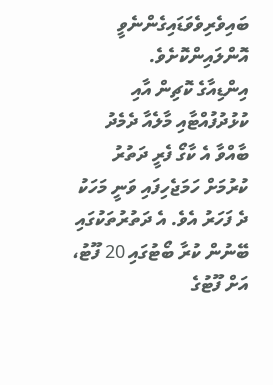ބައިވެރިވެވަޑައިގެންނެވީ އޮންލައިންކޮށެވެ.
އިންޑިއާގެ ކޮޗިން އާއި ކުޅުދުފުއްޓާއި މާލެއާ ދެމެދު ބާއްވާ އެ ކާގޯ ފެރީ ދަތުރު ކުރުމަށް ހަމަޖެހިފައި ވަނީ މަހަކު ދެ ފަހަރު އެވެ. އެ ދަތުރުތަކުގައި ބޭނުން ކުރާ ބޯޓުގައި 20 ފޫޓު، އަށް ފޫޓުގެ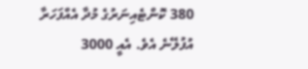380 ކޮންޓެއިނަރުގެ މުދާ އެއްފަހަރާ އުފުލޭނެ އެވެ. އެއީ 3000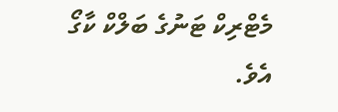މެޓްރިކް ޓަނުގެ ބަލްކް ކާގޯ އެވެ.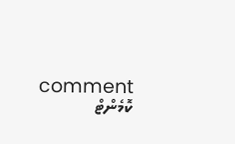comment ކޮމެންޓް